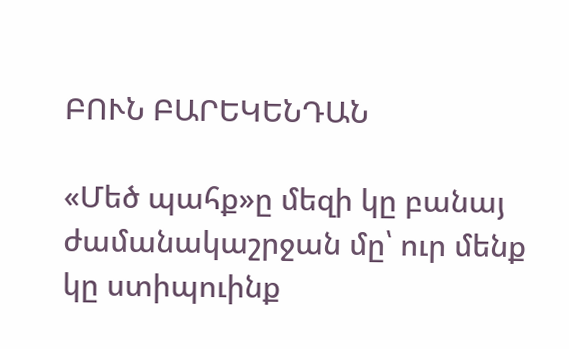ԲՈՒՆ ԲԱՐԵԿԵՆԴԱՆ

«Մեծ պահք»ը մեզի կը բանայ ժամանակաշրջան մը՝ ուր մենք կը ստիպուինք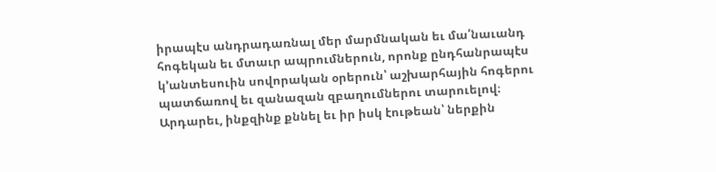իրապէս անդրադառնալ մեր մարմնական եւ մա՛նաւանդ հոգեկան եւ մտաւր ապրումներուն, որոնք ընդհանրապէս կ՚անտեսուին սովորական օրերուն՝ աշխարհային հոգերու պատճառով եւ զանազան զբաղումներու տարուելով։ Արդարեւ, ինքզինք քննել եւ իր իսկ էութեան՝ ներքին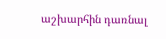աշխարհին դառնալ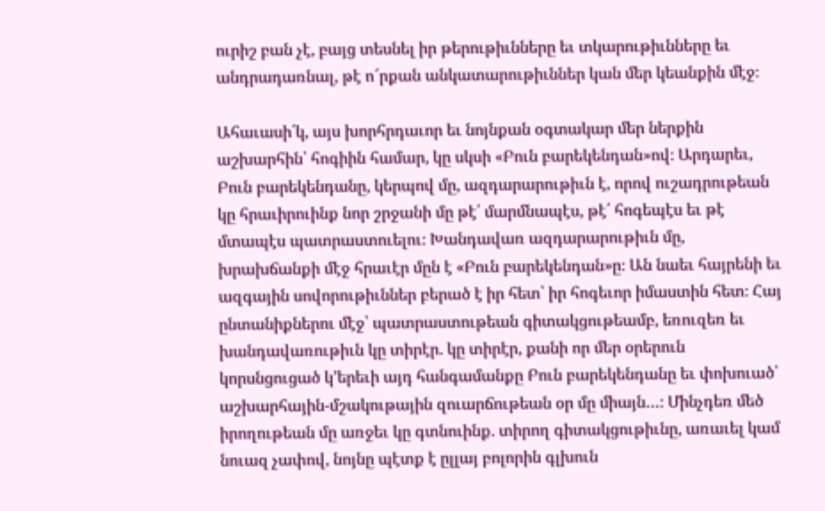ուրիշ բան չէ, բայց տեսնել իր թերութիւնները եւ տկարութիւնները եւ անդրադառնալ, թէ ո՜րքան անկատարութիւններ կան մեր կեանքին մէջ։

Ահաւասի՛կ, այս խորհրդաւոր եւ նոյնքան օգտակար մեր ներքին աշխարհին՝ հոգիին համար, կը սկսի «Բուն բարեկենդան»ով։ Արդարեւ, Բուն բարեկենդանը, կերպով մը, ազդարարութիւն է, որով ուշադրութեան կը հրաւիրուինք նոր շրջանի մը թէ՛ մարմնապէս, թէ՛ հոգեպէս եւ թէ մտապէս պատրաստուելու։ Խանդավառ ազդարարութիւն մը, խրախճանքի մէջ հրաւէր մըն է «Բուն բարեկենդան»ը։ Ան նաեւ հայրենի եւ ազգային սովորութիւններ բերած է իր հետ՝ իր հոգեւոր իմաստին հետ։ Հայ ընտանիքներու մէջ՝ պատրաստութեան գիտակցութեամբ, եռուզեռ եւ խանդավառութիւն կը տիրէր. կը տիրէր, քանի որ մեր օրերուն կորսնցուցած կ՚երեւի այդ հանգամանքը Բուն բարեկենդանը եւ փոխուած՝ աշխարհային-մշակութային զուարճութեան օր մը միայն…։ Մինչդեռ մեծ իրողութեան մը առջեւ կը գտնուինք. տիրող գիտակցութիւնը, առաւել կամ նուազ չափով, նոյնը պէտք է ըլլայ բոլորին գլխուն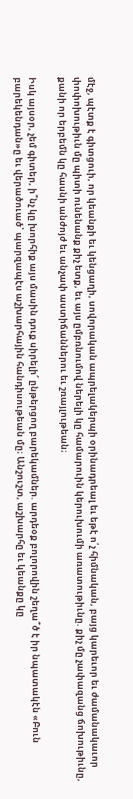մէջ, պէտք է գիտցուի, որ կեանքի եւ կենցաղի, սովորական ապրելակերպի օրինադրեալ եւ եթէ ո՛չ հիմնական, բայց կարեւոր եւ ժամանակաւոր փոփոխութիւն մը պիտի ունենանք քիչ ետք, եւ այս ըմբռնումով ներելի կը համարուին կերուխումի առատութիւնը. քիչ մը չափազանց ճոխութիւնը, քանի որ երբեմն կը հասնի անժոյժ եւ անչափ աստիճաններու եւ շռայլութեան։

Իսկ այսօր, չեմ գիտեր, ի՞նչ կը խորհիք այս մասին դուք սիրելի՜ ընթերցող բարեկամներ. արդեօք բոլորովին շեղա՞ծ է իր նպատակէն «Բուն բարեկենդան»ը եւ վերածուած՝ պարզապէս աշխարհային հանդիսութեան մը։ Անշուշտ, աշխարհը եւ կեանքը կը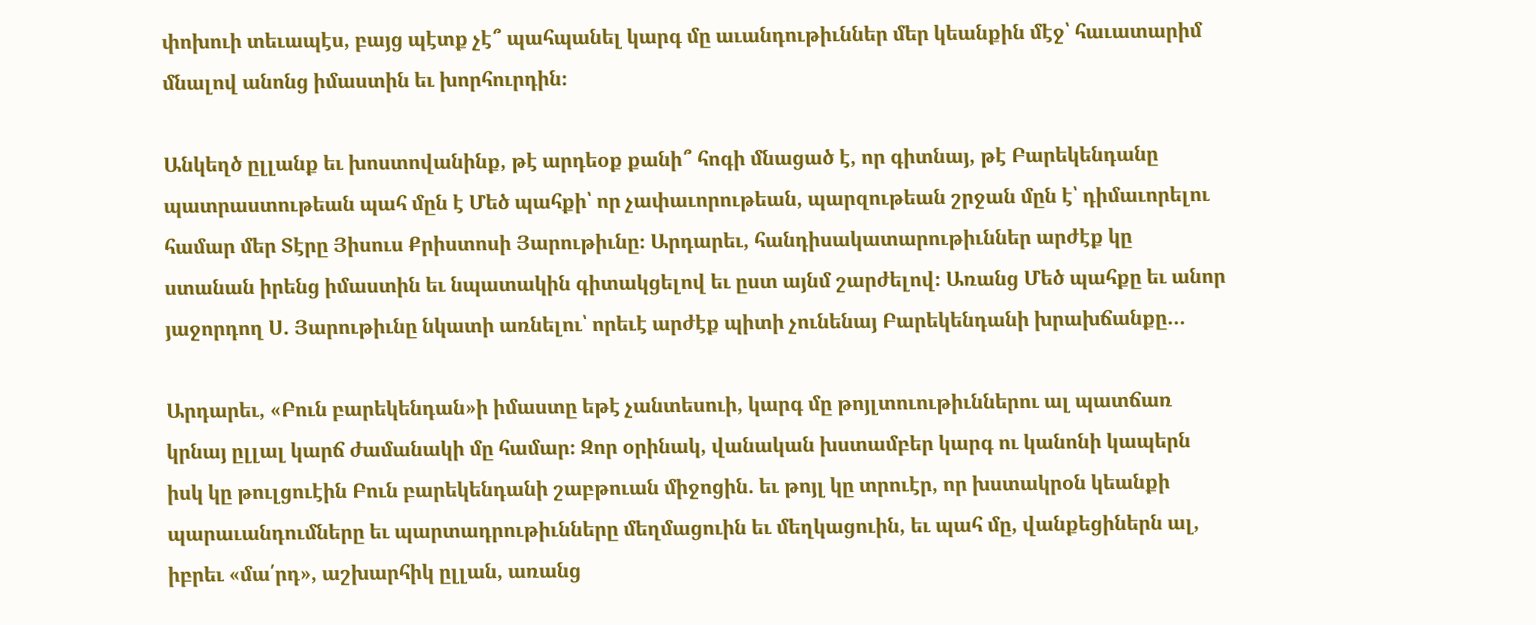փոխուի տեւապէս, բայց պէտք չէ՞ պահպանել կարգ մը աւանդութիւններ մեր կեանքին մէջ՝ հաւատարիմ մնալով անոնց իմաստին եւ խորհուրդին։

Անկեղծ ըլլանք եւ խոստովանինք, թէ արդեօք քանի՞ հոգի մնացած է, որ գիտնայ, թէ Բարեկենդանը պատրաստութեան պահ մըն է Մեծ պահքի՝ որ չափաւորութեան, պարզութեան շրջան մըն է՝ դիմաւորելու համար մեր Տէրը Յիսուս Քրիստոսի Յարութիւնը։ Արդարեւ, հանդիսակատարութիւններ արժէք կը ստանան իրենց իմաստին եւ նպատակին գիտակցելով եւ ըստ այնմ շարժելով։ Առանց Մեծ պահքը եւ անոր յաջորդող Ս. Յարութիւնը նկատի առնելու՝ որեւէ արժէք պիտի չունենայ Բարեկենդանի խրախճանքը…

Արդարեւ, «Բուն բարեկենդան»ի իմաստը եթէ չանտեսուի, կարգ մը թոյլտուութիւններու ալ պատճառ կրնայ ըլլալ կարճ ժամանակի մը համար։ Զոր օրինակ, վանական խստամբեր կարգ ու կանոնի կապերն իսկ կը թուլցուէին Բուն բարեկենդանի շաբթուան միջոցին. եւ թոյլ կը տրուէր, որ խստակրօն կեանքի պարաւանդումները եւ պարտադրութիւնները մեղմացուին եւ մեղկացուին, եւ պահ մը, վանքեցիներն ալ, իբրեւ «մա՛րդ», աշխարհիկ ըլլան, առանց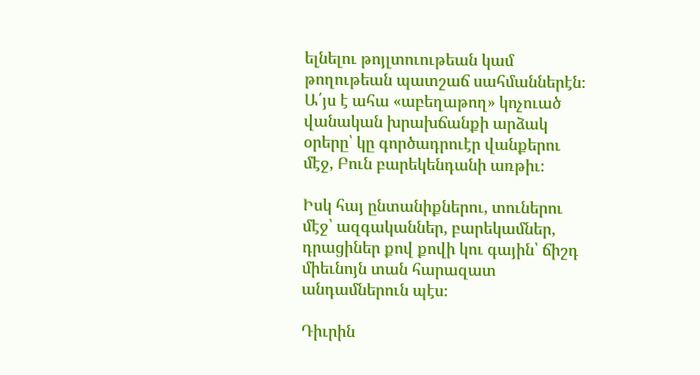ելնելու թոյլտուութեան կամ թողութեան պատշաճ սահմաններէն։ Ա՛յս է ահա «աբեղաթող» կոչուած վանական խրախճանքի արձակ օրերը՝ կը գործադրուէր վանքերու մէջ, Բուն բարեկենդանի առթիւ։

Իսկ հայ ընտանիքներու, տուներու մէջ՝ ազգականներ, բարեկամներ, դրացիներ քով քովի կու գային՝ ճիշդ միեւնոյն տան հարազատ անդամներուն պէս։

Դիւրին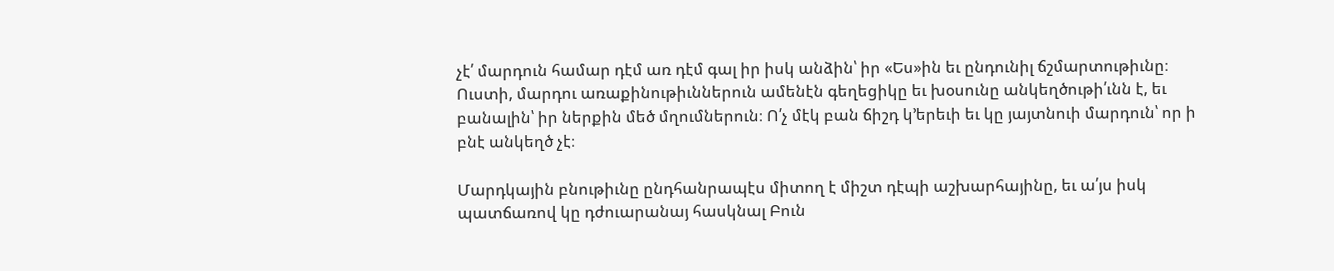չէ՛ մարդուն համար դէմ առ դէմ գալ իր իսկ անձին՝ իր «Ես»ին եւ ընդունիլ ճշմարտութիւնը։ Ուստի, մարդու առաքինութիւններուն ամենէն գեղեցիկը եւ խօսունը անկեղծութի՛ւնն է, եւ բանալին՝ իր ներքին մեծ մղումներուն։ Ո՛չ մէկ բան ճիշդ կ՚երեւի եւ կը յայտնուի մարդուն՝ որ ի բնէ անկեղծ չէ։

Մարդկային բնութիւնը ընդհանրապէս միտող է միշտ դէպի աշխարհայինը, եւ ա՛յս իսկ պատճառով կը դժուարանայ հասկնալ Բուն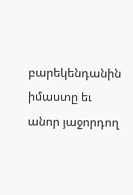բարեկենդանին իմաստը եւ անոր յաջորդող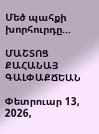Մեծ պահքի խորհուրդը…

ՄԱՇՏՈՑ ՔԱՀԱՆԱՅ ԳԱԼՓԱՔՃԵԱՆ

Փետրուար 13, 2026,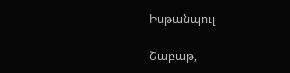Իսթանպուլ

Շաբաթ,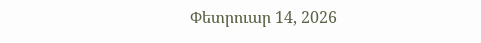Փետրուար 14, 2026